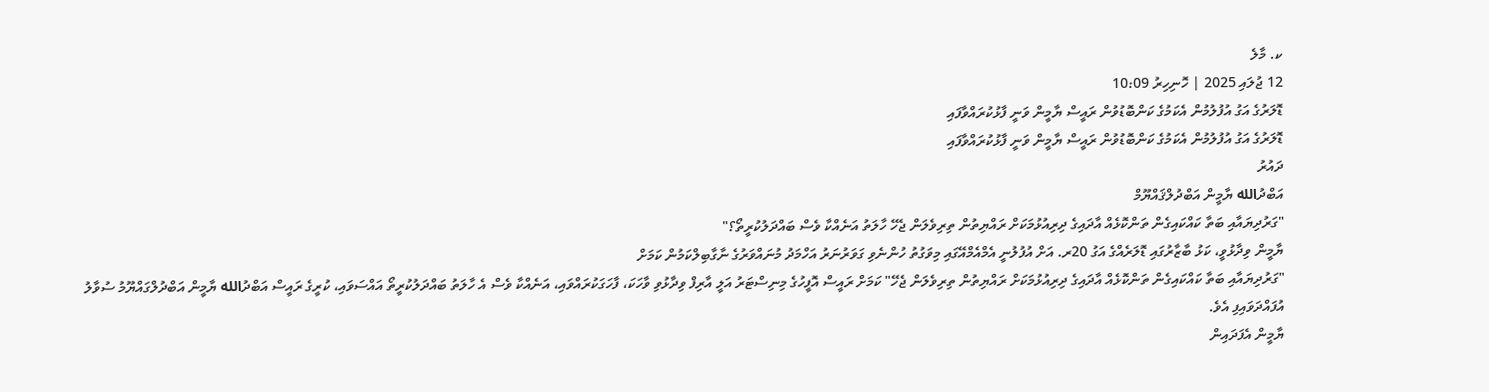ކ. މާލެ
12 ޖުލައި 2025 | ހޮނިހިރު 10:09
ޑޮލަރުގެ އަގު އުފުލުމުން އެކަމުގެ ކަންބޮޑުވުން ރައީސް ޔާމީން ވަނީ ފާޅުކުރައްވާފައި
ޑޮލަރުގެ އަގު އުފުލުމުން އެކަމުގެ ކަންބޮޑުވުން ރައީސް ޔާމީން ވަނީ ފާޅުކުރައްވާފައި
ދައުރު
އަބްދުالله ޔާމީން އަބްދުލްޤައްޔޫމް
"ގަރުދިޔައާއި ބަތާ ކައްކައިގެން ތަންކޮޅެއް އާދައިގެ ދިރިއުޅުމަކަށް ރައްޔިތުން ތިރިވެލަން ޖެހޭ ހާލަތު އަނެއްކާ ވެސް ބައްދަލުކުރީތޯ؟"
ޔާމީން ވިދާޅުވީ، ކަޅު ބާޒާރުގައި ޑޮލަރެއްގެ އަގު 20ރ. އަށް އުފުލުނީ އެމްއެމްއޭގައި މިވަގުތު ހުންނެވި ގަވަރުނަރު އަހްމަދު މުނައްވަރުގެ ނާގާބިލްކަމުން ކަމަށް
"ގަރުދިޔައާއި ބަތާ ކައްކައިގެން ތަންކޮޅެއް އާދައިގެ ދިރިއުޅުމަކަށް ރައްޔިތުން ތިރިވެލަން ޖެހޭ" ކަމަށް ރައީސް އޮފީހުގެ މިނިސްޓަރު އަލީ އާރިފް ވިދާޅުވި ވާހަކަ، ފާހަގަކުރައްވައި، އަނެއްކާ ވެސް އެ ހާލަތު ބައްދަލުކުރީތޯ އައްސަވައި، ކުރީގެ ރައީސް އަބްދުالله ޔާމީން އަބްދުލްގައްޔޫމު ސުވާލު އުފައްދަވައިފި އެވެ.
ޔާމީން އެފަދައިން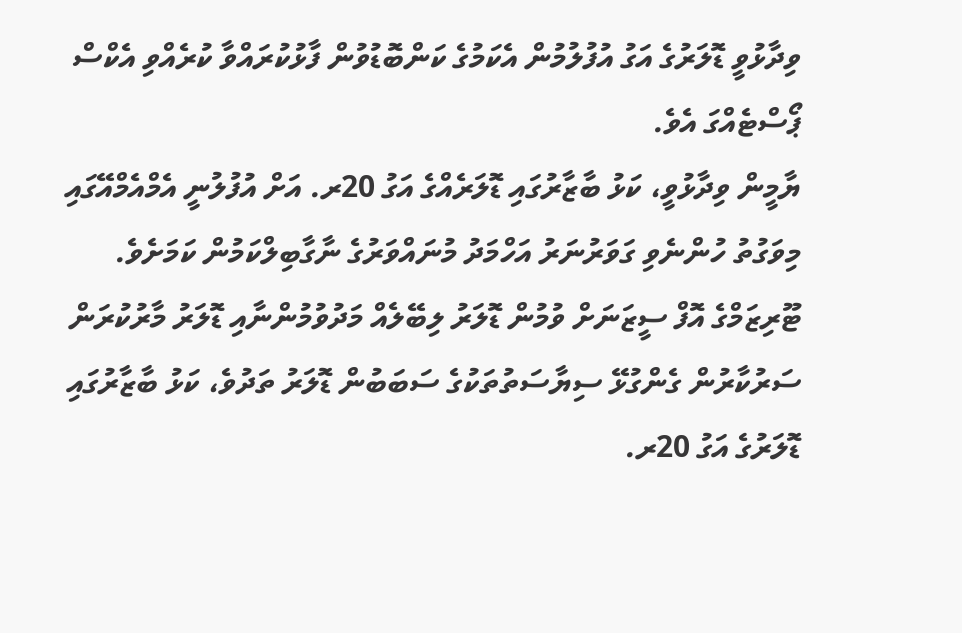ވިދާޅުވީ ޑޮލަރުގެ އަގު އުފުލުމުން އެކަމުގެ ކަންބޮޑުވުން ފާޅުކުރައްވާ ކުރެއްވި އެކްސް ޕޯސްޓެއްގަ އެވެ.
ޔާމީން ވިދާޅުވީ، ކަޅު ބާޒާރުގައި ޑޮލަރެއްގެ އަގު 20ރ. އަށް އުފުލުނީ އެމްއެމްއޭގައި މިވަގުތު ހުންނެވި ގަވަރުނަރު އަހްމަދު މުނައްވަރުގެ ނާގާބިލްކަމުން ކަމަށެވެ.
ޓޫރިޒަމްގެ އޮފް ސީޒަނަށް ވުމުން ޑޮލަރު ލިބޭލެއް މަދުވުމުންނާއި ޑޮލަރު މާރުކުރަން ސަރުކާރުން ގެންގުޅޭ ސިޔާސަތުތަކުގެ ސަބަބުން ޑޮލަރު ތަދުވެ، ކަޅު ބާޒާރުގައި ޑޮލަރުގެ އަގު 20ރ.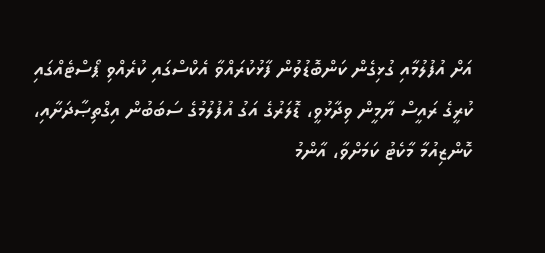އަށް އުފުލުމާއި ގުޅިގެން ކަންބޮޑުވުން ފާޅުކުރައްވާ އެކްސްގައި ކުރެއްވި ޕޯސްޓެއްގައި ކުރީގެ ރައީސް ޔާމީން ވިދާޅުވީ، ޑޮލަރުގެ އަގު އުފުލުމުގެ ސަބަބުން އިގްތިޞާދަށާއި، ކޮންޒިއުމާ މާކެޓު ކަމަށްވާ، އާންމު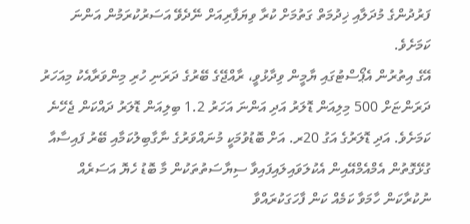ފަރުދުންގެ މުދަލާއި ޚިދުމަތް ގަތުމަށް ކުރާ ވިޔަފާރިއަށް ނޭދެވޭ އަސަރުކުރަމުން އަންނަ ކަމަށެވެ.
އޭގެ އިތުރުން އެޕޯސްޓުގައި ޔާމީން ވިދާޅުވީ، ރާއްޖޭގެ ބޭރުގެ ދަރަނި ހުރި މިންވަރާއެކު މިއަހަރު ދަރަންޏަށް 500 މިލިއަން ޑޮލަރު އަދި އަންނަ އަހަރު 1.2 ބިލިއަން ޑޮލަރު ދައްކަން ޖެހޭނެ ކަމަށެވެ. އަދި ޑޮލަރުގެ އަގު 20ރ. އަށް ބޮޑުވުމަކީ މުނައްވަރުގެ ނާގާބިލުކަމާއި ބޭރު ފައިސާއާ ގުޅޭގޮތުން އެމްއެމްއޭއިން އެކުލަވައިލައިފައިވާ ސިޔާސަތުތަކުން މާ ބޮޑު ހެޔޮ އަސަރެއް ނުކުރާކަން ހާމަވާ ކަމެއް ކަން ފާހަގަކުރައްވާ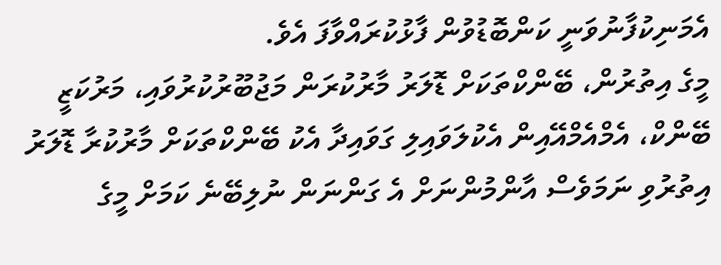އެމަނިކުފާނުވަނީ ކަންބޮޑުވުން ފާޅުކުރައްވާފަ އެވެ.
މީގެ އިތުރުން، ބޭންކްތަކަށް ޑޮލަރު މާރުކުރަން މަޖުބޫރުކުރުވައި، މަރުކަޒީ ބޭންކް، އެމްއެމްއޭއިން އެކުލަވައިލި ގަވައިދާ އެކު ބޭންކްތަކަށް މާރުކުރާ ޑޮލަރު އިތުރުވި ނަމަވެސް އާންމުންނަށް އެ ގަންނަން ނުލިބޭނެ ކަމަށް މީގެ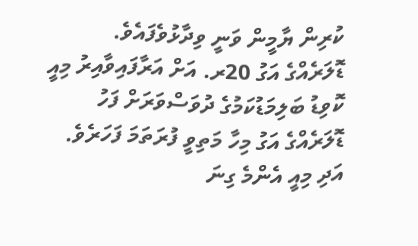ކުރިން ޔާމީން ވަނީ ވިދާޅުވެފައެވެ.
ޑޮލަރެއްގެ އަގު 20ރ. އަށް އަރާފައިވާއިރު މިއީ ކޮވިޑު ބަލިމަޑުކަމުގެ ދުވަސްވަރަށް ފަހު ޑޮލަރެއްގެ އަގު މިހާ މަތިވީ ފުރަތަމަ ފަހަރެވެ. އަދި މިއީ އެންމެ ގިނަ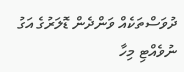ދުވަސްތަކެއް ވަންދެން ޑޮލަރުގެ އަގު ނުވެއްޓި މިހާ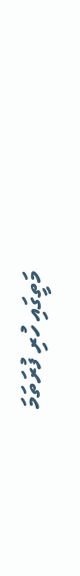މަތީގައި ހުރި ފުރަތަމަ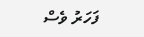ފަހަރު ވެސް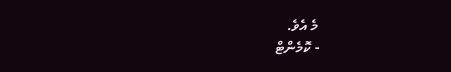މެ އެވެ.
- ކޮމެންޓް